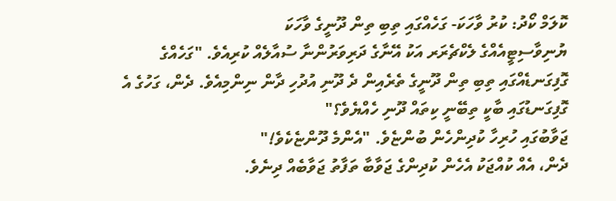ކޮލަމް ކޯދު: ކުރު ވާހަކަ- ގަހެއްގައި ތިބި ތިން ދޫނީގެ ވާހަކަ
ޔުނިވާސިޓީއެއްގެ ލެކްޗެރަރ އަކު އޭނާގެ ދަރިވަރުންނާ ސުއާލެއް ކުރިއެވެ. "ގަހެއްގެ ގޮފިގަނޑެއްގައި ތިބި ތިން ދޫނީގެ ތެރެއިން ދެ ދޫނި އުދުހި ދާން ނިންމިއެވެ. ދެން، ގަހުގެ އެ ގޮފިގަނޑުގައި ބާކީ ތިބޭނީ ކިތައް ދޫނި ހެއްޔެވެ؟"
ޖަވާބުގައި ހުރިހާ ކުދިންހެން ބުންޏެވެ. "އެންމެ ދޫންޏެކެވެ!"
ދެން، އެއް ކުއްޖަކު އެހެން ކުދިންގެ ޖަވާބާ ތަފާތު ޖަވާބެއް ދިނެވެ.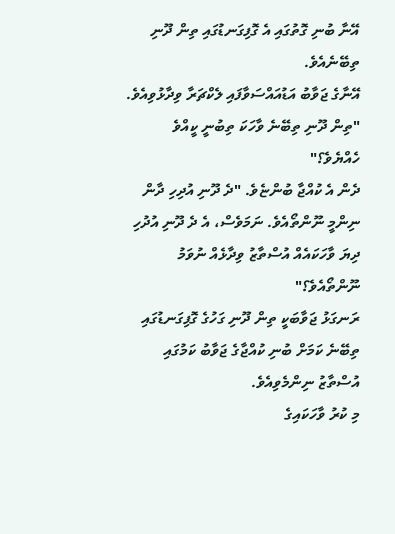އޭނާ ބުނި ގޮތުގައި އެ ގޮފިގަނޑުގައި ތިން ދޫނި ތިބޭނެއެވެ.
އޭނާގެ ޖަވާބު އަޑުއައްސަވާފައި ލެކްޗަރާ ވިދާޅުވިއެވެ. "ތިން ދޫނި ތިބޭނެ ވާހަކަ ތިބުނީ ކީއްވެ ހެއްޔެވެ؟"
ދެން އެ ކުއްޖާ ބުންޏެވެ. "ދެ ދޫނި އުދިހި ދާން ނިންމީ ނޫންތޯއެވެ. ނަމަވެސް، އެ ދެ ދޫނި އުދުހި ދިޔަ ވާހަކައެއް އުސްތާޒު ވިދާޅެއް ނުވަމު ނޫންތޯއެވެ؟"
ރަނގަޅު ޖަވާބަކީ ތިން ދޫނި ގަހުގެ ގޮފިގަނޑުގައި ތިބޭނެ ކަމަށް ބުނި ކުއްޖާގެ ޖަވާބު ކަމުގައި އުސްތާޒު ނިންމެވިއެވެ.
މި ކުރު ވާހަކައިގެ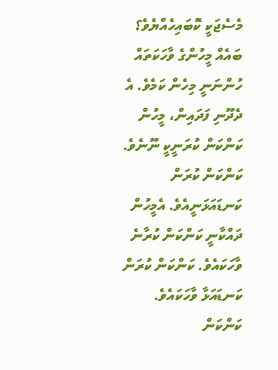މެސެޖަކީ ކޮބައިހެއްޔެވެ؟ ބައެއް މީހުންގެ ވާހަކަތައް ހުންނަނީ މިހެން ކަމެވެ. އެ ދެދޫނި ފަދައިން، މީހުން ކަންކަން ކުރަނީކީ ނޫނެވެ. ކަންކަން ކުރަން ކަނޑައަޅަނީއެވެ. އެމީހުން ދައްކާނީ ކަންކަން ކުރާނެ ވާހަކައެވެ. ކަންކަން ކުރަން ކަނޑައަޅާ ވާހަކައެވެ. ކަންކަން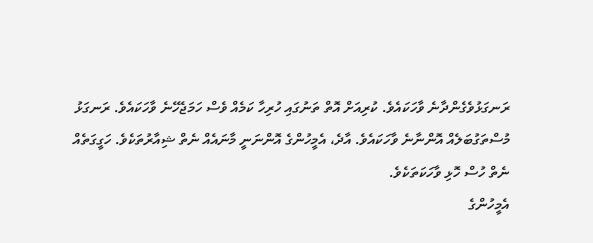ރަނގަޅުވެގެންދާނެ ވާހަކައެވެ. ކުރިއަށް އޮތް ތަނުގައި ހުރިހާ ކަމެއް ވެސް ހަމަޖެހޭނެ ވާހަކައެވެ. ރަނގަޅު މުސްތަގުބަލެއް އޮންނާނެ ވާހަކައެވެ. އާދެ، އެމީހުންގެ އޮންނަނީ މާނައެއް ނެތް ޝިއާރުތަކެވެ. ހަގީގަތެއް ނެތް ހުސް ހޮޅި ވާހަކަތަކެވެ.
އެމީހުންގެ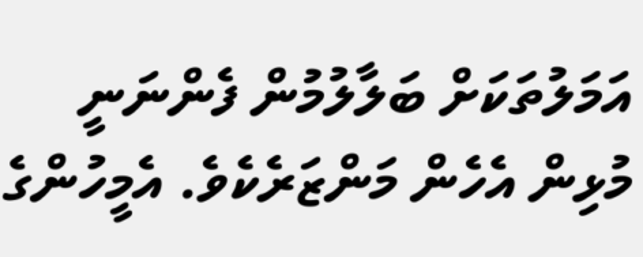އަމަލުތަކަށް ބަލާލުމުން ފެންނަނީ މުޅިން އެހެން މަންޒަރެކެވެ. އެމީހުންގެ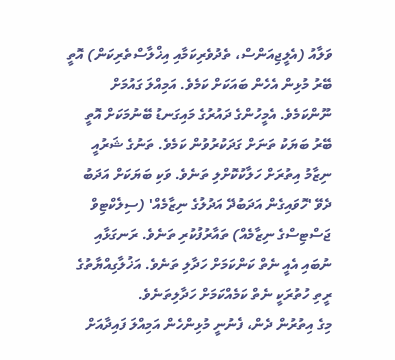ވަލާއު (އެލީޖިއަންސް، ތެދުވެރިކަމާއި އިޚްލާސްތެރިކަން) އޮތީ ބޭރު މުޅިން އެހެން ބައަކަށް ކަމެވެ. އަމިއްލަ ގައުމަށް ނޫންކަމެވެ. އެމީހުންގެ ދައުރުގެ މައިގަނޑު ބޭނުމަކަށް އޮތީ ބޭރު ބަޔަކު ތަނަށް ގަދަކުރުވުން ކަމެވެ. ތަނުގެ ޝަރުއީ ނިޒާމު އިތުރަށް ހަލާކުކޮށްލި ތަނެވެ. ވަކި ބަޔަކަށް އަދަބު ދެވޭ 'ހޮވައިގެން އަދަބުދޭ އަދުލުގެ ނިޒާމެއް' (ސިލެކްޓިވް ޖަސްޓިސްގެ ނިޒާމެއް) ތައާރުފުކުރި ތަނެވެ. ރަނގަޅާއި ނުބައި އެއީ ނެތް ކަންކަމަށް ހަދާލި ތަނެވެ. އަޚުލާގިއްޔާތުގެ ރީތި ހުތުރަކީ ނެތް ކަމެއްކަމަށް ހަދާލިތަނެވެ.
މިގެ އިތުރުން ދެން، ފެނުނީ މުޅިންހެން އަމިއްލަ ފައިދާއަށް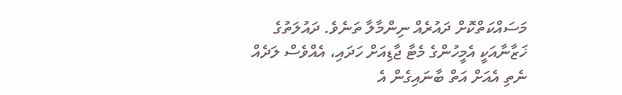މަސައްކަތްކޮށް ދައުރެއް ނިންމާލާ ތަނެވެ. ދައުލަތުގެ ޚަޒާނާއަކީ އެމީހުންގެ މެޓާ ޖާޑިއަށް ހަދައި، އެއްވެސް ލަދެއް ނެތި އެއަށް އަތް ބާނައިގެން އެ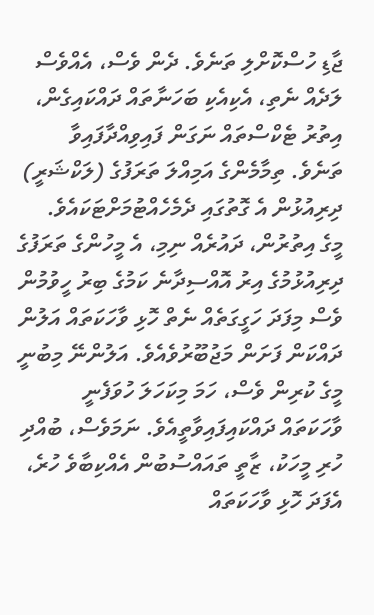ޖާޑި ހުސްކޮށްލި ތަނެވެ. ދެން ވެސް، އެއްވެސް ލަދެއް ނެތި، އެކިއެކި ބަހަނާތައް ދައްކައިގެން، އިތުރު ޓެކްސްތައް ނަގަން ފައިވިއްދާފައިވާ ތަނެވެ. ތިމާމެންގެ އަމިއްލަ ތަރަފުގެ (ލަކްޝަރީ) ދިރިއުޅުން އެ ގޮތުގައި ދެމެހެއްޓުމަށްޓަކައެވެ.
މީގެ އިތުރުން، ދައުރެއް ނިމި، އެ މީހުންގެ ތަރަފުގެ ދިރިއުޅުމުގެ އިރު އޮއްސިދާނެ ކަމުގެ ބިރު ހީވުމުން ވެސް މިފަދަ ހަގީގަތެއް ނެތް ހޮޅި ވާހަކަތައް އަލުން ދައްކަން ފަށަން މަޖުބޫރުވެއެވެ. އަލުންނޭ މިބުނީ މީގެ ކުރިން ވެސް، ހަމަ މިކަހަލަ ހުވަފެނީ ވާހަކަތައް ދައްކައިފައިވާތީއެވެ. ނަމަވެސް، ބުއްދި ހުރި މީހަކު، ޒާތީ ތައައްސުބުން އެއްކިބާވެ ހުރެ، އެފަދަ ހޮޅި ވާހަކަތައް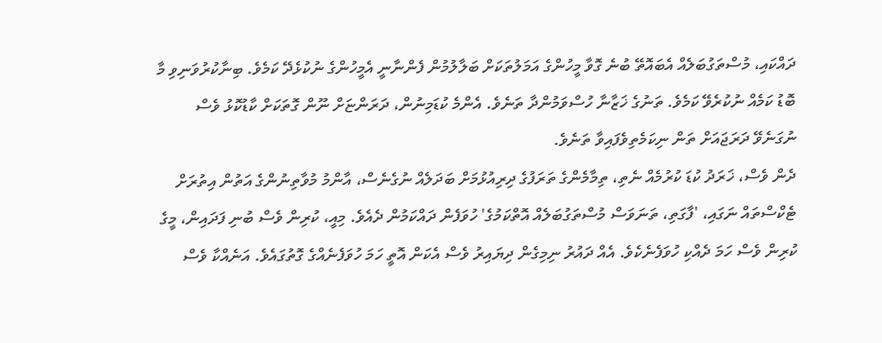ދައްކައި، މުސްތަގުބަލެއް އެބައޮތޭ ބުނެ ގޮވާ މީހުންގެ އަމަލުތަކަށް ބަލާލުމުން ފެންނާނީ އެމީހުންގެ ނުކުޅެދޭ ކަމެވެ. ބިނާކުރުވަނިވި މާ ބޮޑު ކަމެއް ނުކުރެވޭ ކަމެވެ. ތަނުގެ ޚަޒާނާ ހުސްވަމުންދާ ތަނެވެ. އެންމެ ކުޑަމިނުން، ދަރަންޏަށް ނޫން ގޮތަކަށް ކާޑުކޮޅު ވެސް ނުގަނެވޭ ދަރަޖައަށް ތަން ނިކަމެތިވެފައިވާ ތަނެވެ.
ދެން ވެސް، ޚަރަދު ކުޑަ ކުރުމެއް ނެތި، ތިމާމެންގެ ތަރަފުގެ ދިރިއުޅުމަށް ބަދަލެއް ނުގެނެސް، އާންމު މުވާތިނުންގެ އަތުން އިތުރަށް ޓެކްސްތައް ނަގައި، 'ފާގަތި، ތަނަވަސް މުސްތަގުބަލެއް އޮތްކަމުގެ' ހުވަފެން ދައްކަމުން ދެއެވެ. މިއީ، ކުރިން ވެސް ބުނި ފަދައިން، މީގެ ކުރިން ވެސް ހަމަ ދެއްކި ހުވަފެނެކެވެ. އެއް ދައުރު ނިމިގެން ދިޔައިރު ވެސް އެކަން އޮތީ ހަމަ ހުވަފެނެއްގެ ގޮތުގައެވެ. އަނެއްކާ ވެސް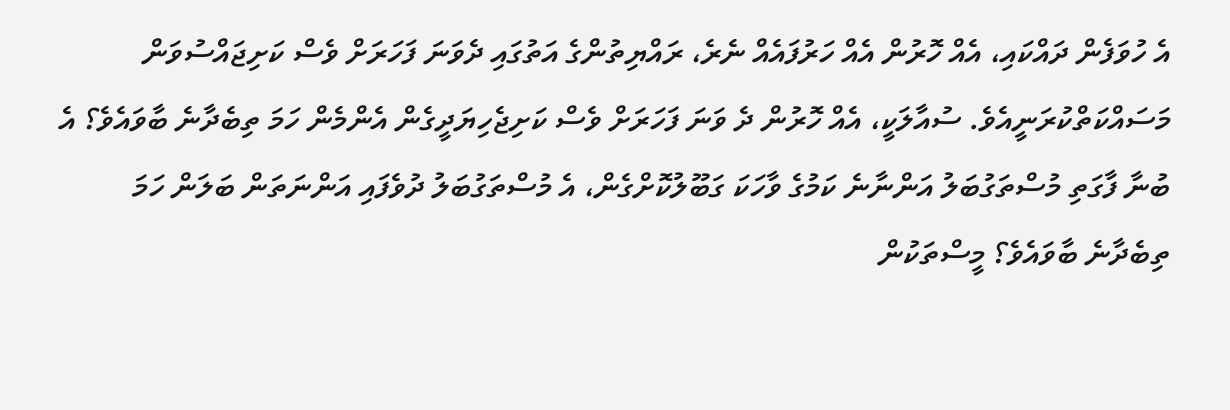އެ ހުވަފެން ދައްކައި، އެއް ހޮރުން އެއް ހަރުފައެއް ނެރެ، ރައްޔިތުންގެ އަތުގައި ދެވަނަ ފަހަރަށް ވެސް ކަށިޖައްސުވަން މަސައްކަތްކުރަނީއެވެ. ސުއާލަކީ، އެއް ހޮރުން ދެ ވަނަ ފަހަރަށް ވެސް ކަށިޖެހިޔަދީގެން އެންމެން ހަމަ ތިބެދާނެ ބާވައެވެ؟ އެ ބުނާ ފާގަތި މުސްތަގުބަލު އަންނާނެ ކަމުގެ ވާހަކަ ގަބޫލުކޮށްގެން، އެ މުސްތަގުބަލު ދުވެފައި އަންނަތަން ބަލަން ހަމަ ތިބެދާނެ ބާވައެވެ؟ މީސްތަކުން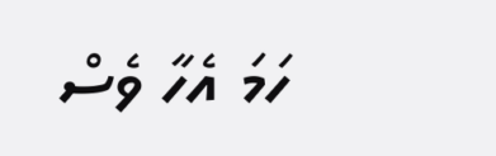ހަމަ އެހާ ވެސް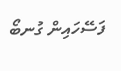ފަސޭހައިން ގުނބޯ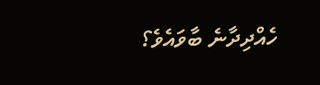ހެއްދިދާނެ ބާވައެވެ؟